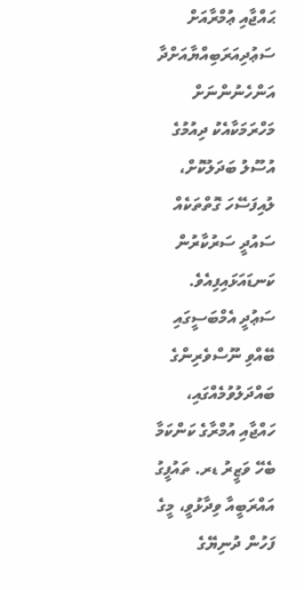ޙައްޖާއި ޢުމްރާއަށް ސަޢުދިއަރަބިއްޔާއަށްދާ އަންހެނުންނަށް މަހްރަމަކާއެކު ދިއުމުގެ އުސޫލު ބަދަލުކޮށް، ލުއިފަސޭހަ ގޮތްތަކެއް ސައުދީ ސަރުކާރުން ކަނޑައަޅައިފިއެވެ.
ސަޢުދީ އެމްބަސީގައި ބޭއްވި ނޫސްވެރިންގެ ބައްދަލުވުމެއްގައި، ހައްޖާއި އުމްރާގެ ކަންކަމާ ބެހޭ ވަޒީރު ޑރ. ތައުފީގު އައްރަބީއާ ވިދާޅުވީ، މީގެ ފަހުން ދުނިޔޭގެ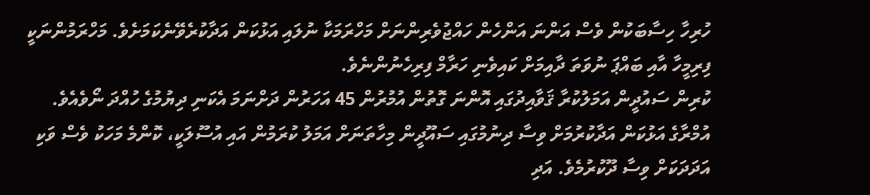ހުރިހާ ހިސާބަކުން ވެސް އަންނަ އަންހެން ހައްޖުވެރިންނަށް މަހްރަމަކާ ނުލައި އަޅުކަން އަދާކުރެވޭނެކަމަށެވެ. މަހްރަމުންނަކީ ފިރިމީހާ އާއި ބައްޕަ ނުވަތަ ދާއިމަށް ކައިވެނި ހަރާމް ފިރިހެނުންނެވެ.
ކުރިން ސައުދީން އަމަލުކުރާ ޤަވާއިދުގައި އޮންނަ ގޮތުން އުމުރުން 45 އަހަރުން ދަށްނަމަ އެކަނި ދިޔުމުގެ ހުއްދަ ނޯވެއެވެ. އުމްރާގެ އަޅުކަން އަދާކުރުމަށް ވިސާ ދިނުމުގައި ސައޫދީން މިހާތަނަށް އަމަލު ކުރަމުން އައި އުސޫލަކީ، ކޮންމެ މަހަކު ވެސް ވަކި އަދަދަކަށް ވިސާ ދޫކުރުމެވެ. އަދި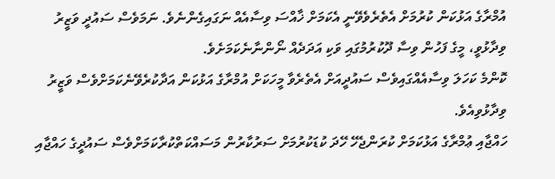އުމްރާގެ އަޅުކަން ކުރުމަށް އެތެރެވެވޭނީ އެކަމަށް ޚާއްސަ ވިސާއެއް ނަގައިގެންނެވެ. ނަމަވެސް ސައުދީ ވަޒީރު ވިދާޅުވީ، މީގެ ފަހުން ވިސާ ދޫކުރުމުގައި ވަކި އަދަދެއް ނޯންނާނެކަމަށެވެ.
ކޮންމެ ކަހަލަ ވިސާއެއްގައިވެސް ސައުދީއަށް އެތެރެވާ މީހަކަށް އުމްރާގެ އަޅުކަން އަދާކުރެވޭނެކަމަށްވެސް ވަޒީރު ވިދާޅުވިއެވެ.
ހައްޖާއި ޢުމްރާގެ އަޅުކަމަށް ކުރަންޖެހޭ ހޭދަ ކުޑަކުރުމަށް ސަރުކާރުން މަސައްކަތްކުރާކަމަށްވެސް ސައުދީގެ ހައްޖާއި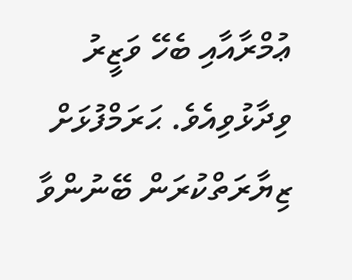ޢުމްރާއާއި ބެހޭ ވަޒީރު ވިދާޅުވިއެވެ. ޙަރަމްފުޅަށް ޒިޔާރަތްކުރަން ބޭނުންވާ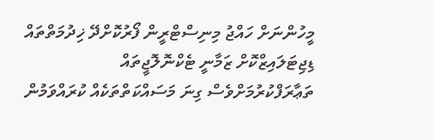މީހުންނަށް ހައްޖު މިނިސްޓްރީން ފޯރުކޮށްދޭ ޚިދުމަތްތައް ޑިޖިޓަލައިޒްކޮށް ޒަމާނީ ޓެކްނޮލޮޖީތައް ތަޢާރަފްކުރުމަށްވެސް ގިނަ މަސައްކަތްތަކެއް ކުރައްވަމުން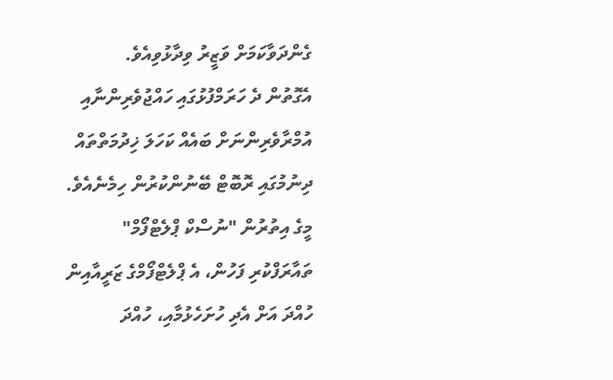ގެންދަވާކަމަށް ވަޒީރު ވިދާޅުވިއެވެ.
އެގޮތުން ދެ ހަރަމްފުޅުގައި ހައްޖުވެރިންނާއި އުމްރާވެރިންނަށް ބައެއް ކަހަލަ ޚިދުމަތްތައް ދިނުމުގައި ރޮބޮޓް ބޭނުންކުރުން ހިމެނެއެވެ. މީގެ އިތުރުން "ނުސްކް ޕްލެޓްފޯމް" ތައާރަފްކުރި ފަހުން، އެ ޕްލެޓްފޯމްގެ ޒަރީއާއިން ހުއްދަ އަށް އެދި ހުށަހެޅުމާއި، ހުއްދަ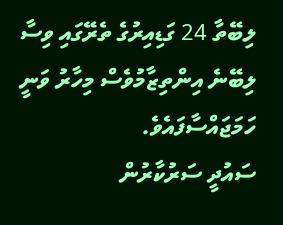ލިބޭތާ 24 ގަޑިއިރުގެ ތެރޭގައި ވިސާ ލިބޭނެ އިންތިޒާމުވެސް މިހާރު ވަނީ ހަމަޖައްސާފައެވެ.
ސައުދީ ސަރުކާރުން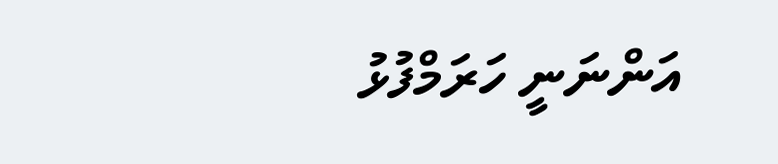އަންނަނީ ހަރަމްފުޅު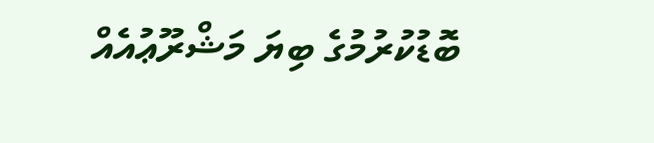ބޮޑުކުރުމުގެ ބިޔަ މަޝްރޫޢުއެއް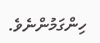ހިންގަމުންނެވެ.